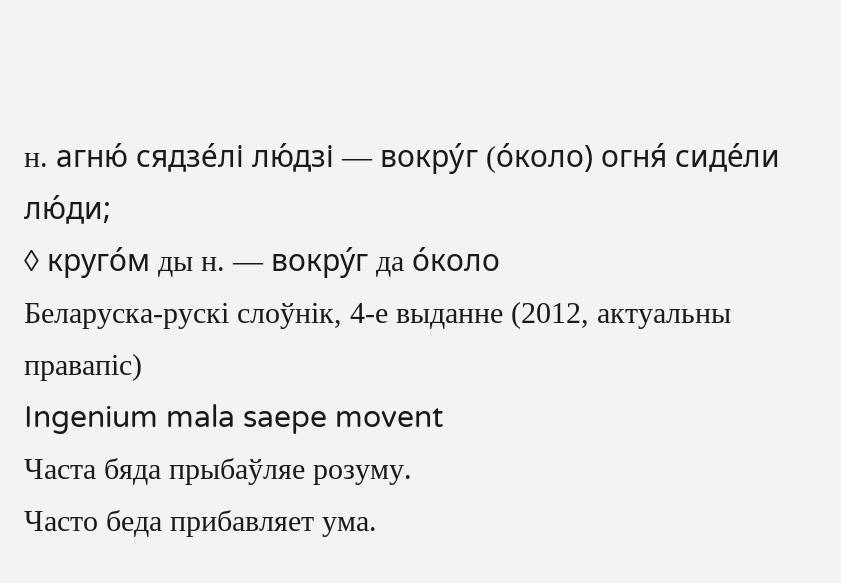н. агню́ сядзе́лі лю́дзі — вокру́г (о́коло) огня́ сиде́ли лю́ди;
◊ круго́м ды н. — вокру́г да о́коло
Беларуска-рускі слоўнік, 4-е выданне (2012, актуальны правапіс)
Ingenium mala saepe movent
Часта бяда прыбаўляе розуму.
Часто беда прибавляет ума.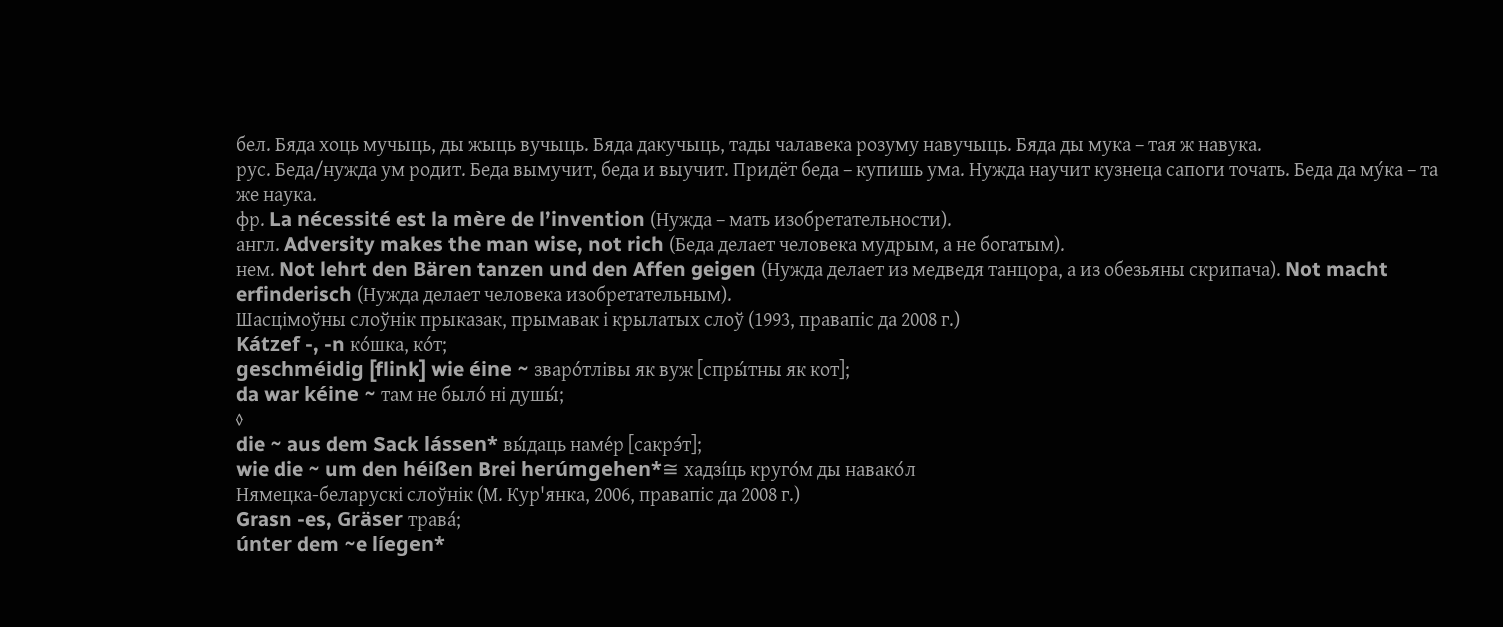бел. Бяда хоць мучыць, ды жыць вучыць. Бяда дакучыць, тады чалавека розуму навучыць. Бяда ды мука ‒ тая ж навука.
рус. Беда/нужда ум родит. Беда вымучит, беда и выучит. Придёт беда ‒ купишь ума. Нужда научит кузнеца сапоги точать. Беда да му́ка ‒ та же наука.
фр. La nécessité est la mère de l’invention (Нужда ‒ мать изобретательности).
англ. Adversity makes the man wise, not rich (Беда делает человека мудрым, а не богатым).
нем. Not lehrt den Bären tanzen und den Affen geigen (Нужда делает из медведя танцора, а из обезьяны скрипача). Not macht erfinderisch (Нужда делает человека изобретательным).
Шасцімоўны слоўнік прыказак, прымавак і крылатых слоў (1993, правапіс да 2008 г.)
Kátzef -, -n ко́шка, ко́т;
geschméidig [flink] wie éine ~ зваро́тлівы як вуж [спры́тны як кот];
da war kéine ~ там не было́ ні душы́;
◊
die ~ aus dem Sack lássen* вы́даць наме́р [сакрэ́т];
wie die ~ um den héißen Brei herúmgehen*≅ хадзі́ць круго́м ды навако́л
Нямецка-беларускі слоўнік (М. Кур'янка, 2006, правапіс да 2008 г.)
Grasn -es, Gräser трава́;
únter dem ~e líegen*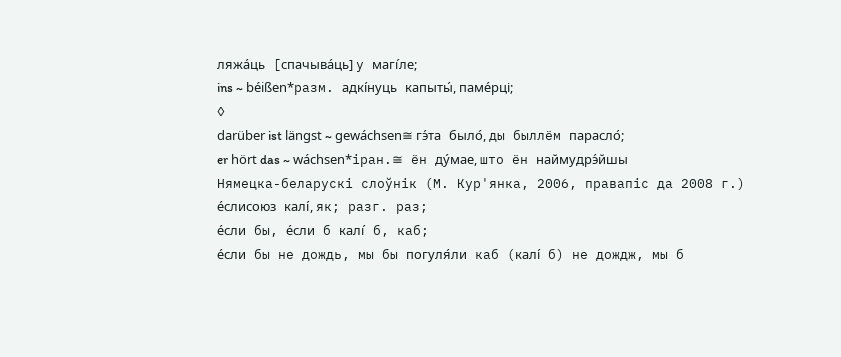ляжа́ць [спачыва́ць] у магі́ле;
ins ~ béißen*разм. адкі́нуць капыты́, паме́рці;
◊
darüber ist längst ~ gewáchsen≅ гэ́та было́, ды быллём парасло́;
er hört das ~ wáchsen*іран.≅ ён ду́мае, што ён наймудрэ́йшы
Нямецка-беларускі слоўнік (М. Кур'янка, 2006, правапіс да 2008 г.)
е́слисоюз калі́, як; разг. раз;
е́сли бы, е́сли б калі́ б, каб;
е́сли бы не дождь, мы бы погуля́ли каб (калі́ б) не дождж, мы б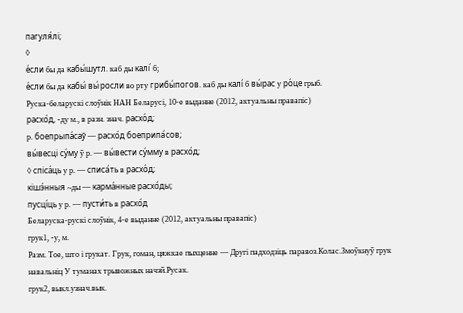пагуля́лі;
◊
е́сли бы да кабы́шутл. каб ды калі́ б;
е́сли бы да кабы́ вы́росли во рту грибы́погов. каб ды калі́ б вы́рас у ро́це грыб.
Руска-беларускі слоўнік НАН Беларусі, 10-е выданне (2012, актуальны правапіс)
расхо́д, -ду м., в разн. знач. расхо́д;
р. боепрыпа́саў — расхо́д боеприпа́сов;
вы́весці су́му ў р. — вы́вести су́мму в расхо́д;
◊ спіса́ць у р. — списа́ть в расхо́д;
кішэ́нныя ~ды — карма́нные расхо́ды;
пусці́ць у р. — пусти́ть в расхо́д
Беларуска-рускі слоўнік, 4-е выданне (2012, актуальны правапіс)
грук1, ‑у, м.
Разм. Тое, што і грукат. Грук, гоман, цяжкае пыхценне — Другі падходзіць паравоз.Колас.Змоўкнуў грук навальніц У туманах трывожных начэй.Русак.
грук2, выкл.узнач.вык.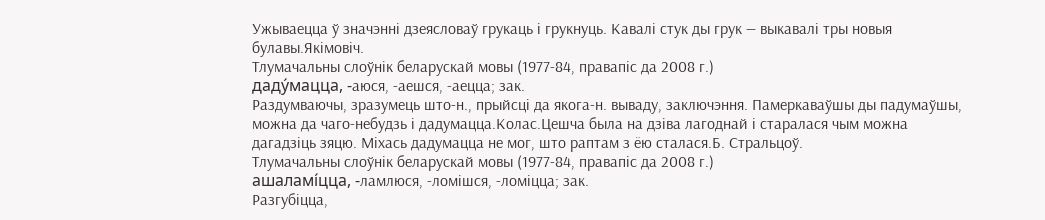Ужываецца ў значэнні дзеясловаў грукаць і грукнуць. Кавалі стук ды грук — выкавалі тры новыя булавы.Якімовіч.
Тлумачальны слоўнік беларускай мовы (1977-84, правапіс да 2008 г.)
даду́мацца, ‑аюся, ‑аешся, ‑аецца; зак.
Раздумваючы, зразумець што‑н., прыйсці да якога‑н. вываду, заключэння. Памеркаваўшы ды падумаўшы, можна да чаго-небудзь і дадумацца.Колас.Цешча была на дзіва лагоднай і старалася чым можна дагадзіць зяцю. Міхась дадумацца не мог, што раптам з ёю сталася.Б. Стральцоў.
Тлумачальны слоўнік беларускай мовы (1977-84, правапіс да 2008 г.)
ашаламі́цца, ‑ламлюся, ‑ломішся, ‑ломіцца; зак.
Разгубіцца,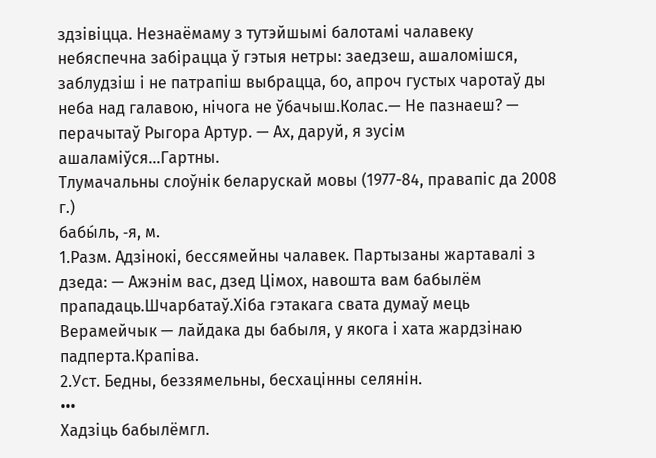здзівіцца. Незнаёмаму з тутэйшымі балотамі чалавеку небяспечна забірацца ў гэтыя нетры: заедзеш, ашаломішся, заблудзіш і не патрапіш выбрацца, бо, апроч густых чаротаў ды неба над галавою, нічога не ўбачыш.Колас.— Не пазнаеш? — перачытаў Рыгора Артур. — Ах, даруй, я зусім ашаламіўся...Гартны.
Тлумачальны слоўнік беларускай мовы (1977-84, правапіс да 2008 г.)
бабы́ль, ‑я, м.
1.Разм. Адзінокі, бессямейны чалавек. Партызаны жартавалі з дзеда: — Ажэнім вас, дзед Цімох, навошта вам бабылём прападаць.Шчарбатаў.Хіба гэтакага свата думаў мець Верамейчык — лайдака ды бабыля, у якога і хата жардзінаю падперта.Крапіва.
2.Уст. Бедны, беззямельны, бесхацінны селянін.
•••
Хадзіць бабылёмгл.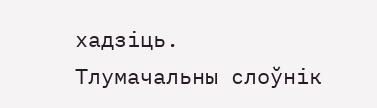хадзіць.
Тлумачальны слоўнік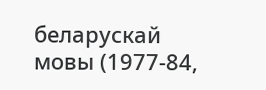беларускай мовы (1977-84,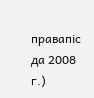правапіс да 2008 г.)